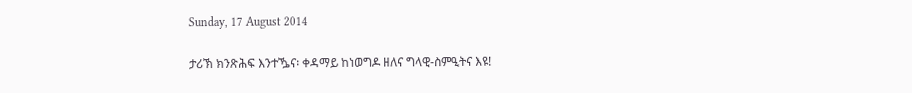Sunday, 17 August 2014

ታሪኽ ክንጽሕፍ እንተዄና፡ ቀዳማይ ከነወግዶ ዘለና ግላዊ-ስምዒትና እዩ!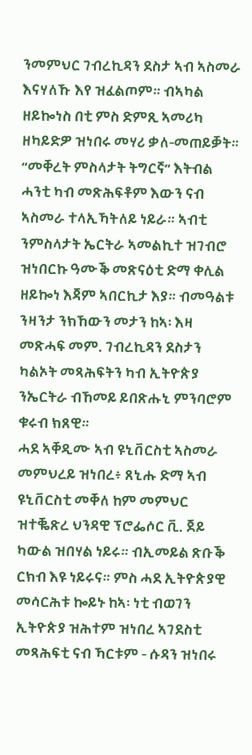ንመምህር ገብረኪዳን ደስታ ኣብ ኣስመራ እናሃለኹ እየ ዝፈልጦም። ብኣካል ዘይኰነስ በቲ ምስ ድምጺ ኣመሪካ ዘካይድዎ ዝነበሩ መሃሪ ቃለ-መጠይቓት። “መቐረት ምስላታት ትግርኛ” እትብል ሓንቲ ካብ መጽሕፍቶም እውን ናብ ኣስመራ ተላኢኻትለይ ነይራ። ኣብቲ ንምስላታት ኤርትራ ኣመልኪተ ዝገብሮ ዝነበርኩ ዓሙቕ መጽናዕቲ ድማ ቀሊል ዘይኰነ እጃም ኣበርኪታ እያ። ብመዓልቱ ንዛንታ ንክኸውን መታን ከኣ፡ እዛ መጽሓፍ መም. ገብረኪዳን ደስታን ካልኦት መጻሕፍትን ካብ ኢትዮጵያ ንኤርትራ ብኸመይ ይበጽሑኒ ምንባሮም ቁሩብ ክጸዊ።
ሓደ ኣቐዲሙ ኣብ ዩኒቨርስቲ ኣስመራ መምህረይ ዝነበረ፥ ጸኒሑ ድማ ኣብ ዩኒቨርስቲ መቐለ ከም መምህር ዝተቘጽረ ህንዳዊ ፕሮፌሶር ቪ. ጀይ ካውል ዝበሃል ነይሩ። ብኢመይል ጽቡቕ ርክብ እዩ ነይሩና። ምስ ሓደ ኢትዮጵያዊ መሳርሕቱ ኰይኑ ከኣ፡ ነቲ ብወገን ኢትዮጵያ ዝሕተም ዝነበረ ኣገደስቲ መጻሕፍቲ ናብ ኻርቱም - ሱዳን ዝነበሩ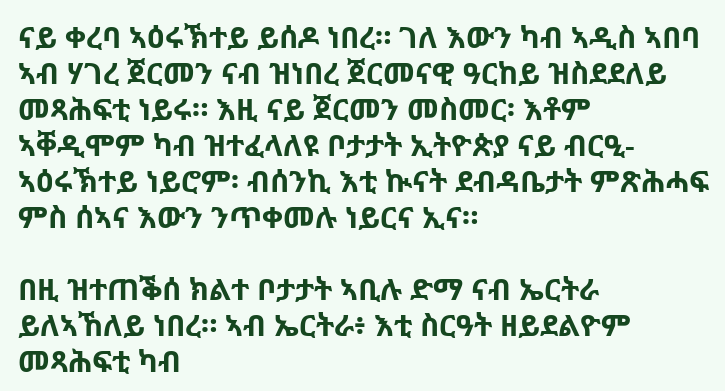ናይ ቀረባ ኣዕሩኽተይ ይሰዶ ነበረ። ገለ እውን ካብ ኣዲስ ኣበባ ኣብ ሃገረ ጀርመን ናብ ዝነበረ ጀርመናዊ ዓርከይ ዝስደደለይ መጻሕፍቲ ነይሩ። እዚ ናይ ጀርመን መስመር፡ እቶም ኣቐዲሞም ካብ ዝተፈላለዩ ቦታታት ኢትዮጵያ ናይ ብርዒ-ኣዕሩኽተይ ነይሮም፡ ብሰንኪ እቲ ኲናት ደብዳቤታት ምጽሕሓፍ ምስ ሰኣና እውን ንጥቀመሉ ነይርና ኢና።

በዚ ዝተጠቕሰ ክልተ ቦታታት ኣቢሉ ድማ ናብ ኤርትራ ይለኣኸለይ ነበረ። ኣብ ኤርትራ፥ እቲ ስርዓት ዘይደልዮም መጻሕፍቲ ካብ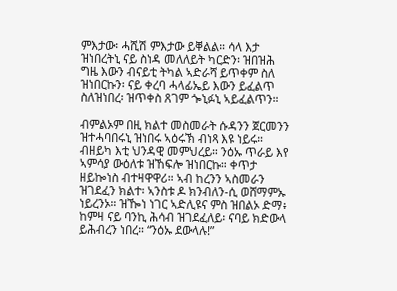ምእታው፡ ሓሺሽ ምእታው ይቐልል። ሳላ እታ ዝነበረትኒ ናይ ስነዳ መለለይት ካርድን፡ ዝበዝሕ ግዜ እውን ብናይቲ ትካል ኣድራሻ ይጥቀም ስለ ዝነበርኩን፡ ናይ ቀረባ ሓላፊኤይ እውን ይፈልጥ ስለዝነበረ፡ ዝጥቀስ ጸገም ጐኒፉኒ ኣይፈልጥን።

ብምልኦም በዚ ክልተ መስመራት ሱዳንን ጀርመንን ዝተሓባበሩኒ ዝነበሩ ኣዕሩኽ ብነጻ እዩ ነይሩ። ብዘይካ እቲ ህንዳዊ መምህረይ። ንዕኡ ጥራይ እየ ኣምሳያ ውዕለቱ ዝኸፍሎ ዝነበርኩ። ቀጥታ ዘይኰነስ ብተዛዋዋሪ። ኣብ ከረንን ኣስመራን ዝገደፈን ክልተ፡ ኣንስቱ ዶ ክንብለን-ሲ ወሸማምኡ ነይረንኦ። ዝዀነ ነገር ኣድሊዩና ምስ ዝበልኦ ድማ፥ ከምዛ ናይ ባንኪ ሕሳብ ዝገደፈለይ፡ ናባይ ክድውላ ይሕብረን ነበረ። “ንዕኡ ደውላሉ!”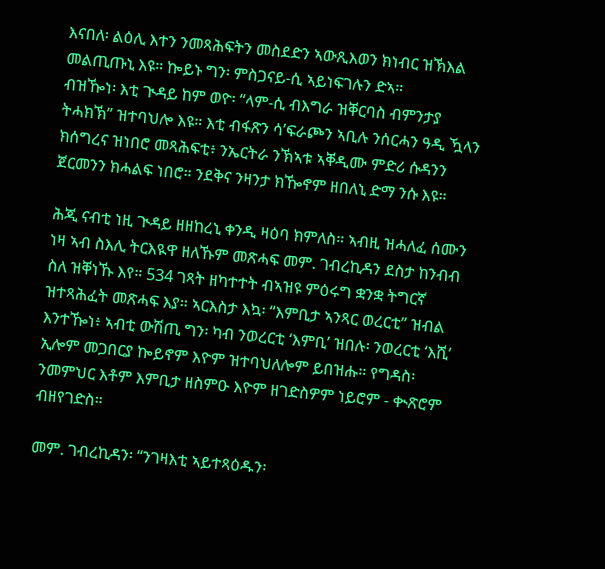እናበለ፡ ልዕሊ እተን ንመጻሕፍትን መስደድን ኣውጺእወን ክነብር ዝኽእል መልጢጡኒ እዩ። ኰይኑ ግን፡ ምስጋናይ-ሲ ኣይነፍገሉን ድኣ።
ብዝዀነ፡ እቲ ጒዳይ ከም ወዮ፡ “ላም-ሲ ብእግራ ዝቐርባስ ብምንታያ ትሓክኽ” ዝተባህሎ እዩ። እቲ ብፋጽን ሳ’ፍራጮን ኣቢሉ ንሰርሓን ዓዲ ዃላን ክሰግረና ዝነበሮ መጻሕፍቲ፥ ንኤርትራ ንኽኣቱ ኣቐዲሙ ምድሪ ሱዳንን ጀርመንን ክሓልፍ ነበሮ። ንደቅና ንዛንታ ክዀኖም ዘበለኒ ድማ ንሱ እዩ።

ሕጂ ናብቲ ነዚ ጒዳይ ዘዘከረኒ ቀንዲ ዛዕባ ክምለስ። ኣብዚ ዝሓለፈ ሰሙን ነዛ ኣብ ስእሊ ትርእዪዋ ዘለኹም መጽሓፍ መም. ገብረኪዳን ደስታ ከንብብ ስለ ዝቐነኹ እየ። 534 ገጻት ዘካተተት ብኣዝዩ ምዕሩግ ቋንቋ ትግርኛ ዝተጻሕፈት መጽሓፍ እያ። ኣርእስታ እኳ፡ “እምቢታ ኣንጻር ወረርቲ” ዝብል እንተዀነ፥ ኣብቲ ውሽጢ ግን፡ ካብ ንወረርቲ ‘እምቢ’ ዝበሉ፡ ንወረርቲ ‘እሺ’ ኢሎም መጋበርያ ኰይኖም እዮም ዝተባህለሎም ይበዝሑ። የግዳስ፡ ንመምህር እቶም እምቢታ ዘስምዑ እዮም ዘገድስዎም ነይሮም - ቊጽሮም ብዘየገድስ።

መም. ገብረኪዳን፡ “ንገዛእቲ ኣይተጻዕዱን፡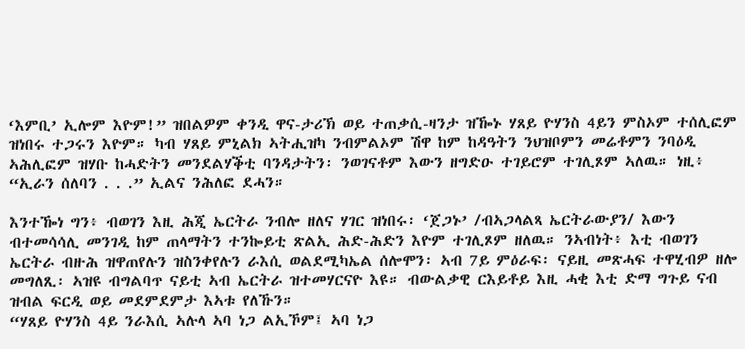‘እምቢ’ ኢሎም እዮም!” ዝበልዎም ቀንዲ ዋና-ታሪኽ ወይ ተጠቃሲ-ዛንታ ዝዀኑ ሃጸይ ዮሃንስ 4ይን ምስኦም ተሰሊፎም ዝነበሩ ተጋሩን እዮም። ካብ ሃጸይ ምኒልክ ኣትሒዝካ ንብምልኦም ሽዋ ከም ከዳዓትን ንህዝቦምን መሬቶምን ንባዕዲ ኣሕሊፎም ዝሃቡ ከሓድትን መንደልሃቕቲ ባንዳታትን፡ ንወገናቶም እውን ዘግድዑ ተገይሮም ተገሊጾም ኣለዉ። ነዚ፥ “ኢራን ሰለባን . . .” ኢልና ንሕለፎ ደሓን።

እንተዀነ ግን፥ ብወገን እዚ ሕጂ ኤርትራ ንብሎ ዘለና ሃገር ዝነበሩ፡ ‘ጀጋኑ’ /ብኣጋላልጻ ኤርትራውያን/ እውን ብተመሳሳሊ መንገዲ ከም ጠላማትን ተንኰይቲ ጽልኢ ሕድ-ሕድን እዮም ተገሊጾም ዘለዉ። ንኣብነት፥ እቲ ብወገን ኤርትራ ብዙሕ ዝዋጠየሉን ዝስንቀየሉን ራእሲ ወልደሚካኤል ሰሎሞን፡ ኣብ 7ይ ምዕራፍ፡ ናይዚ መጽሓፍ ተዋሂብዎ ዘሎ መግለጺ፡ ኣዝዩ ብግልባጥ ናይቲ ኣብ ኤርትራ ዝተመሃርናዮ እዩ። ብውልቃዊ ርእይቶይ እዚ ሓቂ እቲ ድማ ግጉይ ናብ ዝብል ፍርዲ ወይ መደምደምታ እኣቱ የለኹን።
“ሃጸይ ዮሃንስ 4ይ ንራእሲ ኣሉላ ኣባ ነጋ ልኢኾም፤ ኣባ ነጋ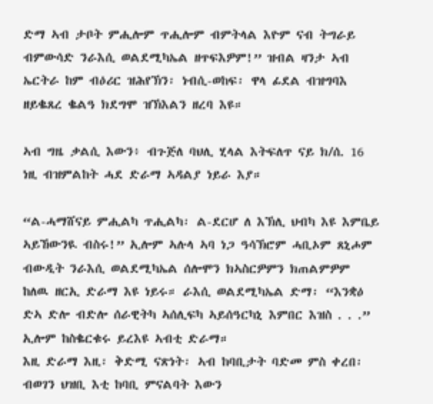ድማ ኣብ ታቦት ምሒሎም ጥሒሎም ብምትላል እዮም ናብ ትግራይ ብምውሳድ ንራእሲ ወልደሚካኤል ዘጥፍእዎም!” ዝብል ዛንታ ኣብ ኤርትራ ከም ብዕሪር ዝሕየኽን፡ ነብሲ-ወከፍ፡ ዋላ ፊደል ብዝግባእ ዘይቈጸረ ቈልዓ ክደግሞ ዝኽእልን ዘረባ እዩ።

ኣብ ግዜ ቃልሲ እውን፥ ብጉጅለ ባህሊ ሂላል እትፍለጥ ናይ ክ/ሰ. 16 ነዚ ብዝምልከት ሓደ ድራማ ኣዳልያ ነይራ እያ።

“ል-ሓማሸናይ ምሒልካ ጥሒልካ፡ ል-ደርሆ ለ እኽሊ ህብካ እዩ እምቤይ ኣይኸውንዪ ብስሩ!” ኢሎም ኣሉላ ኣባ ነጋ ዓሳኽሮም ሓቢኦም ጸኒሖም ብውዲት ንራእሲ ወልደሚካኤል ሰሎሞን ክኣስርዎምን ክጠልምዎም ከለዉ ዘርኢ ድራማ እዩ ነይሩ። ራእሲ ወልደሚካኤል ድማ፡ “እንቋዕ ድኣ ድሎ ብድሎ ሰራዊትካ ኣሰሊፍካ ኣይሰዓርካኒ እምበር እዝስ . . .” ኢሎም ከስቈርቁሩ ይረእዩ ኣብቲ ድራማ።
እዚ ድራማ እዚ፡ ቅድሚ ናጽነት፡ ኣብ ከባቢታት ባድመ ምስ ቀረበ፡ ብወገን ህዝቢ እቲ ከባቢ ምናልባት እውን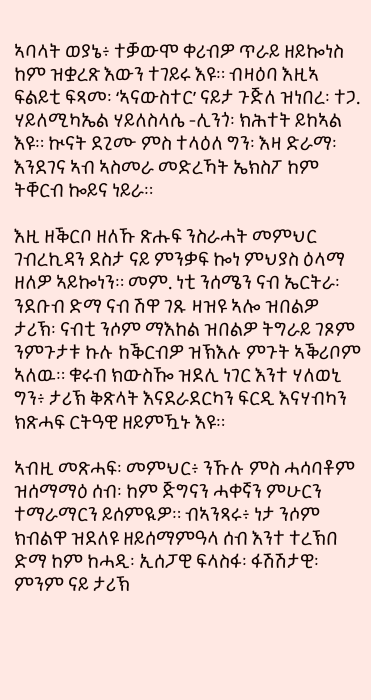ኣባላት ወያኔ፥ ተቓውሞ ቀሪብዎ ጥራይ ዘይኰነስ ከም ዝቋረጽ እውን ተገይሩ እዩ። ብዛዕባ እዚኣ ፍልይቲ ፍጻመ፡ ‘ኣናውስተር’ ናይታ ጉጅለ ዝነበረ፡ ተጋ. ሃይለሚካኤል ሃይለስላሴ -ሊንጎ፡ ክሕተት ይከኣል እዩ። ኲናት ደጊሙ ምስ ተላዕለ ግን፡ እዛ ድራማ፡ እንደገና ኣብ ኣስመራ መድረኻት ኤክስፖ ከም ትቐርብ ኰይና ነይራ።

እዚ ዘቕርቦ ዘለኹ ጽሑፍ ንስራሓት መምህር ገብረኪዳን ደስታ ናይ ምንቃፍ ኰነ ምህያስ ዕላማ ዘለዎ ኣይኰነን። መም. ነቲ ንሰሜን ናብ ኤርትራ፡ ንደቡብ ድማ ናብ ሽዋ ገጹ ዛዝዩ ኣሎ ዝበልዎ ታሪኽ፡ ናብቲ ንሶም ማእከል ዝበልዎ ትግራይ ገጾም ንምጉታቱ ኩሉ ከቕርብዎ ዝኽእሉ ምጉት ኣቕሪቦም ኣለዉ። ቁሩብ ክውስዀ ዝደሊ ነገር እንተ ሃለወኒ ግን፥ ታሪኽ ቅጽላት እናደራደርካን ፍርዲ እናሃብካን ክጽሓፍ ርትዓዊ ዘይምዃኑ እዩ።

ኣብዚ መጽሓፍ፡ መምህር፥ ንኹሉ ምስ ሓሳባቶም ዝሰማማዕ ሰብ፡ ከም ጅግናን ሓቀኛን ምሁርን ተማራማርን ይሰምዪዎ። ብኣንጻሩ፥ ነታ ንሶም ክብልዋ ዝደለዩ ዘይሰማምዓላ ሰብ እንተ ተረኽበ ድማ ከም ከሓዲ፡ ኢሰፓዊ ፍላስፋ፡ ፋሽሽታዊ፡ ምንም ናይ ታሪኽ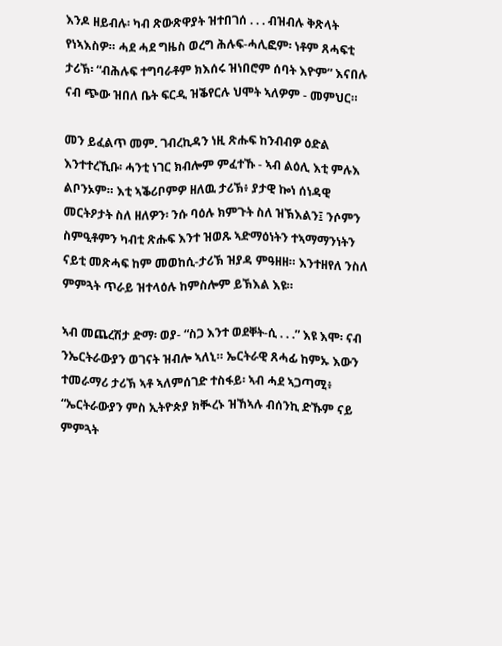እንዶ ዘይብሉ፡ ካብ ጽውጽዋያት ዝተበገሰ . . . ብዝብሉ ቅጽላት የነኣእስዎ። ሓደ ሓደ ግዜስ ወረግ ሕሉፍ-ሓሊፎም፡ ነቶም ጸሓፍቲ ታሪኽ፡ “ብሕሉፍ ተግባራቶም ክእሰሩ ዝነበሮም ሰባት እዮም” እናበሉ ናብ ጭው ዝበለ ቤት ፍርዲ ዝቕየርሉ ህሞት ኣለዎም - መምህር።

መን ይፈልጥ መም. ገብረኪዳን ነዚ ጽሑፍ ከንብብዎ ዕድል እንተተረኺቡ፡ ሓንቲ ነገር ክብሎም ምፈተኹ - ኣብ ልዕሊ እቲ ምሉእ ልቦንኦም። እቲ ኣቕሪቦምዎ ዘለዉ ታሪኽ፥ ያታዊ ኰነ ሰነዳዊ መርትዖታት ስለ ዘለዎን፡ ንሱ ባዕሉ ክምጉት ስለ ዝኽእልን፤ ንሶምን ስምዒቶምን ካብቲ ጽሑፍ እንተ ዝወጹ ኣድማዕነትን ተኣማማንነትን ናይቲ መጽሓፍ ከም መወከሲ-ታሪኽ ዝያዳ ምዓዘዘ። እንተዘየለ ንስለ ምምጓት ጥራይ ዝተላዕሉ ከምስሎም ይኽእል እዩ።

ኣብ መጨረሽታ ድማ፡ ወያ- “ስጋ እንተ ወደቐት-ሲ . . .” እዩ እሞ፡ ናብ ንኤርትራውያን ወገናት ዝብሎ ኣለኒ። ኤርትራዊ ጸሓፊ ከምኡ እውን ተመራማሪ ታሪኽ ኣቶ ኣለምሰገድ ተስፋይ፡ ኣብ ሓደ ኣጋጣሚ፥ “ኤርትራውያን ምስ ኢትዮጵያ ክቚረኑ ዝኸኣሉ ብሰንኪ ድኹም ናይ ምምጓት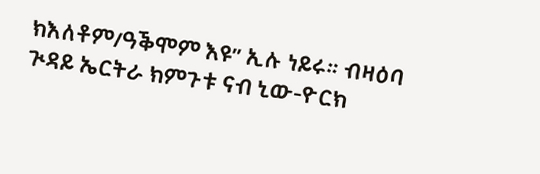ክእለቶም/ዓቕሞም እዩ” ኢሉ ነይሩ። ብዛዕባ ጒዳይ ኤርትራ ክምጉቱ ናብ ኒው-ዮርክ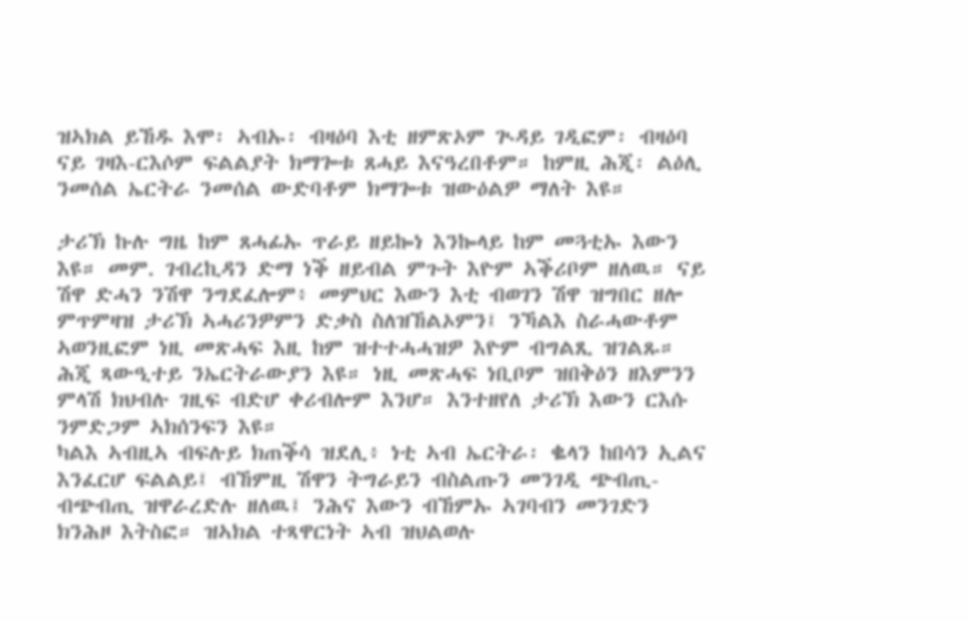ዝኣክል ይኸዱ እሞ፡ ኣብኡ፡ ብዛዕባ እቲ ዘምጽኦም ጒዳይ ገዲፎም፡ ብዛዕባ ናይ ገዛእ-ርእሶም ፍልልያት ክማጐቱ ጸሓይ እናዓረበቶም። ከምዚ ሕጂ፡ ልዕሊ ንመሰል ኤርትራ ንመሰል ውድባቶም ክማጐቱ ዝውዕልዎ ማለት እዩ።

ታሪኽ ኩሉ ግዜ ከም ጸሓፊኡ ጥራይ ዘይኰነ እንኰላይ ከም መጓቲኡ እውን እዩ። መም. ገብረኪዳን ድማ ነቕ ዘይብል ምጉት እዮም ኣቕሪቦም ዘለዉ። ናይ ሽዋ ድሓን ንሽዋ ንግደፈሎም፥ መምህር እውን እቲ ብወገን ሽዋ ዝግበር ዘሎ ምጥምዛዝ ታሪኽ ኣሓሪንዎምን ድቃስ ስለዝኸልኦምን፤ ንኻልእ ስራሓውቶም ኣወንዚፎም ነዚ መጽሓፍ እዚ ከም ዝተተሓሓዝዎ እዮም ብግልጺ ዝገልጹ። ሕጂ ጻውዒተይ ንኤርትራውያን እዩ። ነዚ መጽሓፍ ነቢቦም ዝበቅዕን ዘእምንን ምላሽ ክህብሉ ገዚፍ ብድሆ ቀሪብሎም እንሆ። እንተዘየለ ታሪኽ እውን ርእሱ ንምድጋም ኣክሰንፍን እዩ።
ካልእ ኣብዚኣ ብፍሉይ ክጠቕሳ ዝደሊ፥ ነቲ ኣብ ኤርትራ፡ ቈላን ከበሳን ኢልና እንፈርሆ ፍልልይ፤ ብኸምዚ ሽዋን ትግራይን ብስልጡን መንገዲ ጭብጢ-ብጭብጢ ዝዋራረድሉ ዘለዉ፤ ንሕና እውን ብኸምኡ ኣገባብን መንገድን ክንሕዞ እትስፎ። ዝኣክል ተጻዋርነት ኣብ ዝህልወሉ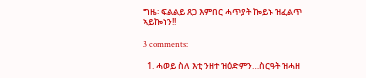ግዜ፡ ፍልልይ ጸጋ እምበር ሓጥያት ኰይኑ ዝፈልጥ ኣይኰነን!!

3 comments:

  1. ሓወይ ስለ እቲ ንዘተ ዝዕድምን…ስርዓት ዝሓዘ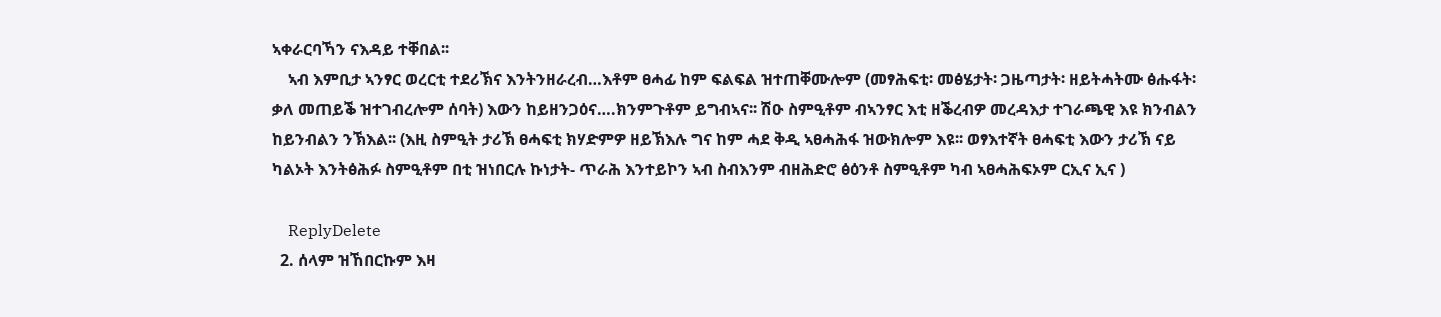ኣቀራርባኻን ናእዳይ ተቐበል፡፡
    ኣብ እምቢታ ኣንፃር ወረርቲ ተደሪኽና እንትንዘራረብ…እቶም ፀሓፊ ከም ፍልፍል ዝተጠቐሙሎም (መፃሕፍቲ፡ መፅሄታት፡ ጋዜጣታት፡ ዘይትሓትሙ ፅሑፋት፡ ቃለ መጠይቕ ዝተገብረሎም ሰባት) እውን ከይዘንጋዕና….ክንምጉቶም ይግብኣና፡፡ ሽዑ ስምዒቶም ብኣንፃር እቲ ዘቕረብዎ መረዳእታ ተገራጫዊ እዩ ክንብልን ከይንብልን ንኽእል፡፡ (እዚ ስምዒት ታሪኽ ፀሓፍቲ ክሃድምዎ ዘይኽእሉ ግና ከም ሓደ ቅዲ ኣፀሓሕፋ ዝውክሎም እዩ፡፡ ወፃእተኛት ፀሓፍቲ እውን ታሪኽ ናይ ካልኦት እንትፅሕፉ ስምዒቶም በቲ ዝነበርሉ ኩነታት- ጥራሕ እንተይኮን ኣብ ስብእንም ብዘሕድሮ ፅዕንቶ ስምዒቶም ካብ ኣፀሓሕፍኦም ርኢና ኢና )

    ReplyDelete
  2. ሰላም ዝኸበርኩም እዛ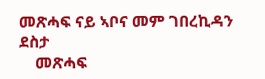መጽሓፍ ናይ ኣቦና መም ገበረኪዳን ደስታ
    መጽሓፍ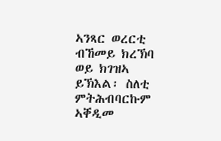ኣንጻር ወረርቲ ብኸመይ ክረኽባ ወይ ክገዝኣ ይኽእል፡ ስለቲ ምትሕብባርኩም ኣቐዲመ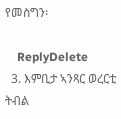የመስግን፡

    ReplyDelete
  3. እምቢታ ኣንጻር ወረርቲ ትብል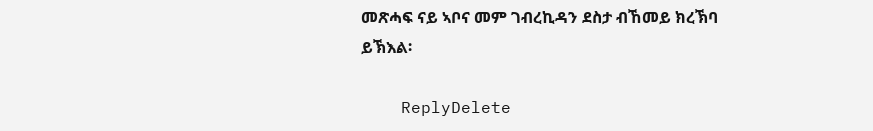መጽሓፍ ናይ ኣቦና መም ገብረኪዳን ደስታ ብኸመይ ክረኽባ ይኽእል፡

    ReplyDelete